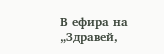В ефира на „Здравей,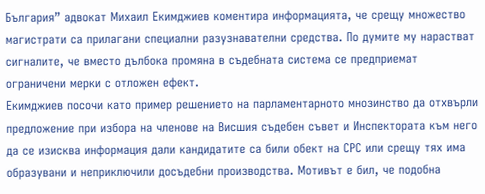България” адвокат Михаил Екимджиев коментира информацията, че срещу множество магистрати са прилагани специални разузнавателни средства. По думите му нарастват сигналите, че вместо дълбока промяна в съдебната система се предприемат ограничени мерки с отложен ефект.
Екимджиев посочи като пример решението на парламентарното мнозинство да отхвърли предложение при избора на членове на Висшия съдебен съвет и Инспектората към него да се изисква информация дали кандидатите са били обект на СРС или срещу тях има образувани и неприключили досъдебни производства. Мотивът е бил, че подобна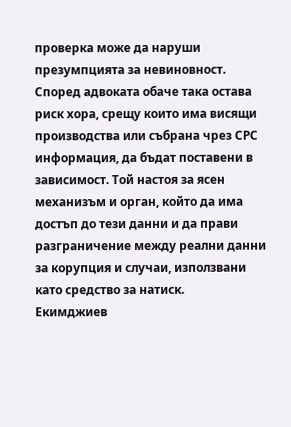проверка може да наруши презумпцията за невиновност.
Според адвоката обаче така остава риск хора, срещу които има висящи производства или събрана чрез СРС информация, да бъдат поставени в зависимост. Той настоя за ясен механизъм и орган, който да има достъп до тези данни и да прави разграничение между реални данни за корупция и случаи, използвани като средство за натиск.
Екимджиев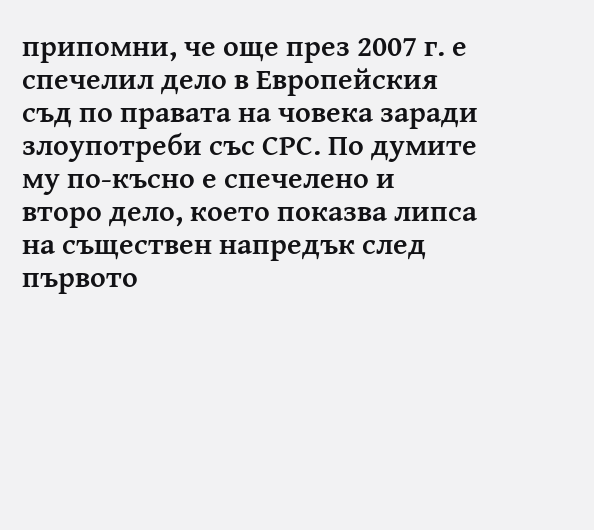припомни, че още през 2007 г. е спечелил дело в Европейския съд по правата на човека заради злоупотреби със СРС. По думите му по-късно е спечелено и второ дело, което показва липса на съществен напредък след първото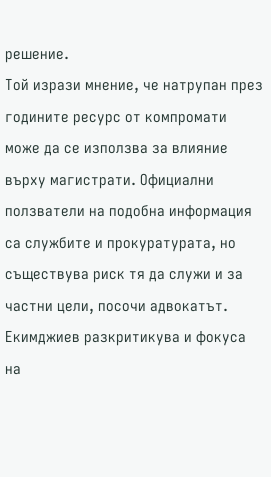решение.
Той изрази мнение, че натрупан през годините ресурс от компромати може да се използва за влияние върху магистрати. Официални ползватели на подобна информация са службите и прокуратурата, но съществува риск тя да служи и за частни цели, посочи адвокатът.
Екимджиев разкритикува и фокуса на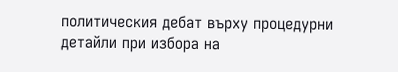политическия дебат върху процедурни детайли при избора на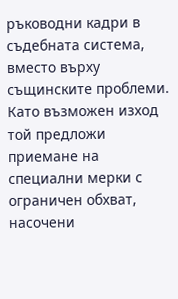ръководни кадри в съдебната система, вместо върху същинските проблеми. Като възможен изход той предложи приемане на специални мерки с ограничен обхват, насочени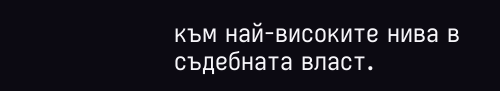към най-високите нива в съдебната власт.